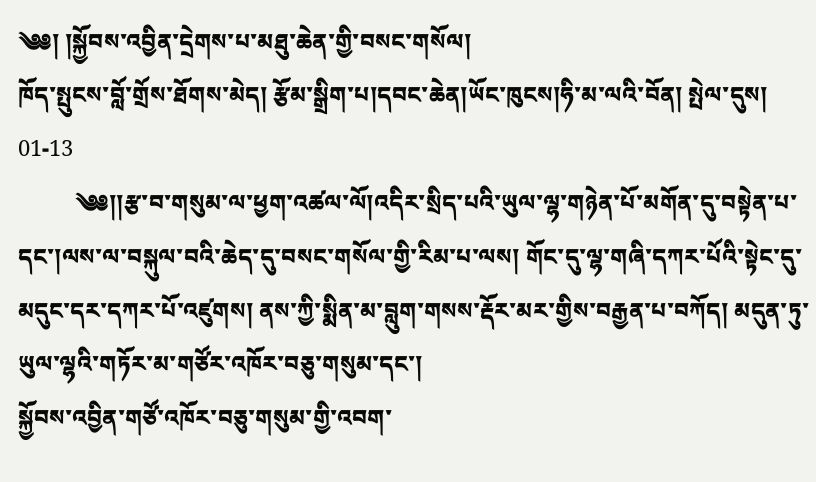༄༅། །སྐྱོབས་འབྱིན་དྲེགས་པ་མཐུ་ཆེན་གྱི་བསང་གསོལ།
ཁོད་སྤུངས་བློ་གྲོས་ཐོགས་མེད། རྩོམ་སྒྲིག་པ།དབང་ཆེན།ཡོང་ཁུངས།ཧི་མ་ལའི་བོན། སྤེལ་དུས། 01-13
          ༄༅།།རྩ་བ་གསུམ་ལ་ཕྱག་འཚལ་ལོ།འདིར་སྲིད་པའི་ཡུལ་ལྷ་གཉེན་པོ་མགོན་དུ་བསྟེན་པ་དང་།ལས་ལ་བསྐུལ་བའི་ཆེད་དུ་བསང་གསོལ་གྱི་རིམ་པ་ལས། གོང་དུ་ལྷ་གཞི་དཀར་པོའི་སྟེང་དུ་མདུང་དར་དཀར་པོ་འཛུགས། ནས་ཀྱི་སྨིན་མ་བླུག་གསས་རྡོར་མར་གྱིས་བརྒྱན་པ་བཀོད། མདུན་ཏུ་ཡུལ་ལྷའི་གཏོར་མ་གཙོར་འཁོར་བཅུ་གསུམ་དང་།
སྐྱོབས་འབྱིན་གཙོ་འཁོར་བཅུ་གསུམ་གྱི་འབག་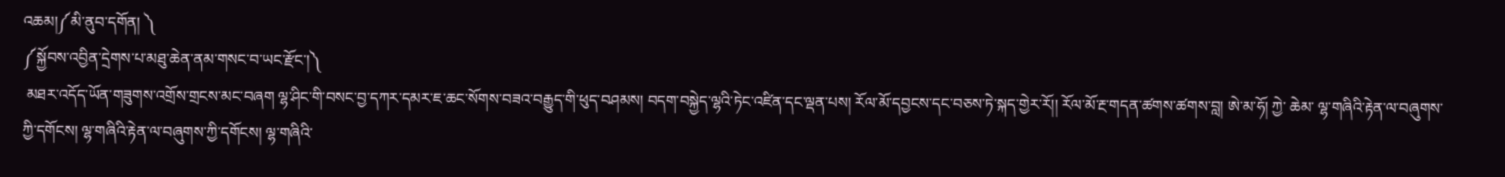འཆམ།༼མི་ནུབ་དགོན། ༽
༼སྐྱོབས་འབྱིན་དྲེགས་པ་མཐུ་ཆེན་ནམ་གསང་བ་ཡང་རྫོང་།༽
 མཐར་འདོད་ཡོན་གཟུགས་འགྲོས་གྲངས་མང་བཞག ལྷ་ཤིང་གི་བསང་བྱ་དཀར་དམར་ཇ་ཆང་སོགས་བཟའ་བརྒྱུད་གི་ཕུད་བཤམས། བདག་བསྐྱེད་ལྷའི་ཏེང་འཛིན་དང་ལྡན་པས། རོལ་མོ་དབྱངས་དང་བཅས་ཏེ་སྐད་གྱེར་རོ།། རོལ་མོ་རྔ་གདན་ཚགས་ཚགས་བླ། ཨེ་མ་ཧོ། ཀྱེ་ ཆེམ་ ལྷ་གཞིའི་རྟེན་ལ་བཞུགས་ཀྱི་དགོངས། ལྷ་གཞིའི་རྟེན་ལ་བཞུགས་ཀྱི་དགོངས། ལྷ་གཞིའི་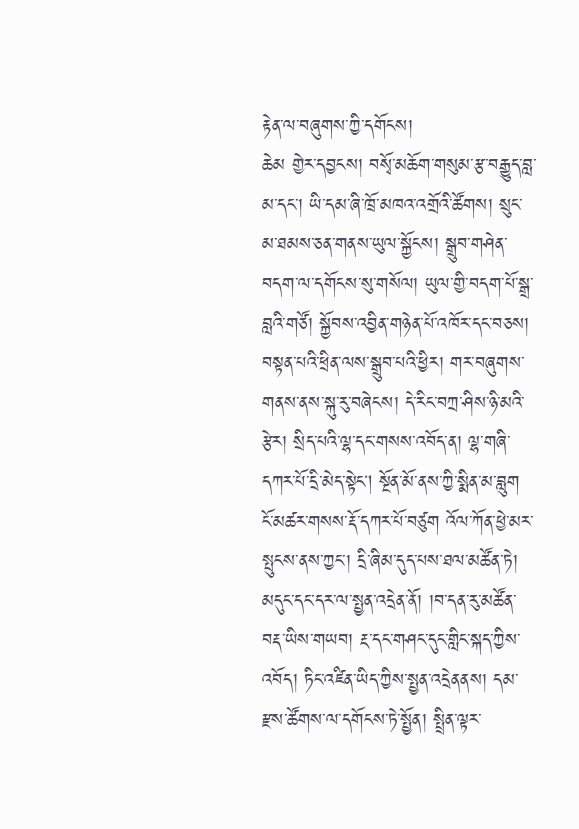རྟེན་ལ་བཞུགས་ཀྱི་དགོངས།
ཆེམ གྱེར་དབྱངས། བསྭོ་མཆོག་གསུམ་རྩ་བརྒྱུད་བླ་མ་དང་། ཡི་དམ་ཞི་ཁྲོ་མཁའ་འགྲོའི་ཚོགས། སྲུང་མ་ཐམས་ཅན་གནས་ཡུལ་སྐྱོངས། སྒྲུབ་གཤེན་བདག་ལ་དགོངས་སུ་གསོལ། ཡུལ་གྱི་བདག་པོ་སྒྲ་བླའི་གཙོ། སྐྱོབས་འབྱིན་གཉེན་པོ་འཁོར་དང་བཅས། བསྟན་པའི་ཕྲིན་ལས་སྒྲུབ་པའི་ཕྱིར། གར་བཞུགས་གནས་ནས་སྐུ་རུ་བཞེངས། དེ་རིང་བཀྲ་ཤིས་ཉི་མའི་རྩེར། སྲིད་པའི་ལྷ་དང་གསས་འབོད་ན། ལྷ་གཞི་དཀར་པོ་དྲི་མེད་སྟེང། སྔོན་མོ་ནས་ཀྱི་སྨིན་མ་བླུག ངོ་མཚར་གསས་རྡོ་དཀར་པོ་བཙུག འོལ་ཀོན་ཕྱེ་མར་སྤུངས་ནས་ཀྱང་། དྲི་ཞིམ་དུད་པས་ཐལ་མཚོན་ཏེ། མདུང་དང་དར་ལ་སྤྱན་འདྲེན་ནོ། །བ་དན་རུ་མཚོན་བརྡ་ཡིས་གཡབ། རྔ་དང་གཤང་དུང་གླིང་སྐད་ཀྱིས་འབོད། ཏིང་འཛིན་ཡིད་ཀྱིས་སྤྱན་འདྲེནནས། དམ་རྫས་ཚོགས་ལ་དགོངས་ཏེ་སྤྱོན། སྤྲིན་ལྟར་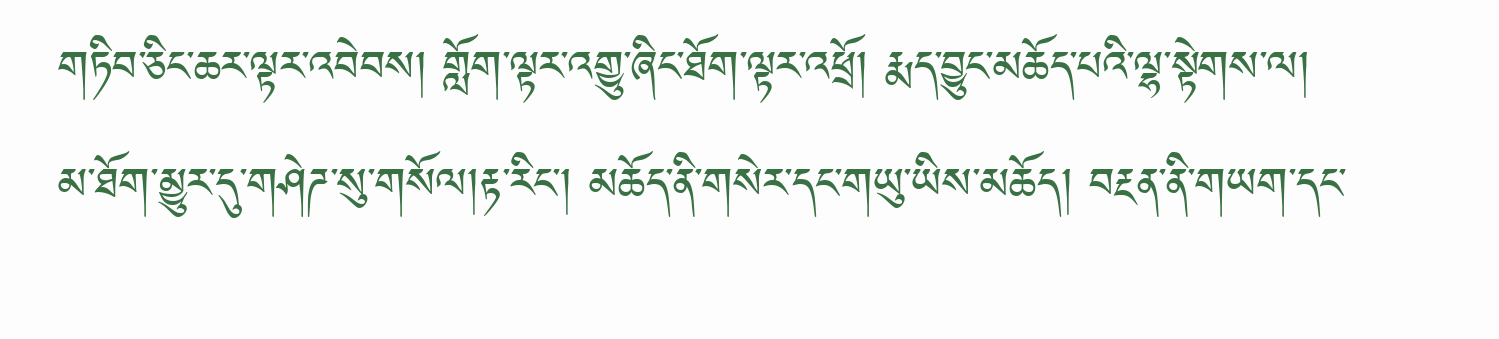གཏིབ་ཅིང་ཆར་ལྟར་འབེབས། གློག་ལྟར་འགྱུ་ཞིང་ཐོག་ལྟར་འཕྲོ། རྨད་བྱུང་མཆོད་པའི་ལྷ་སྟེགས་ལ། མ་ཐོག་མྱུར་དུ་གཤེཌ་སུ་གསོལ།རྟ་རིང་། མཆོད་ནི་གསེར་དང་གཡུ་ཡིས་མཆོད། བརྔན་ནི་གཡག་དང་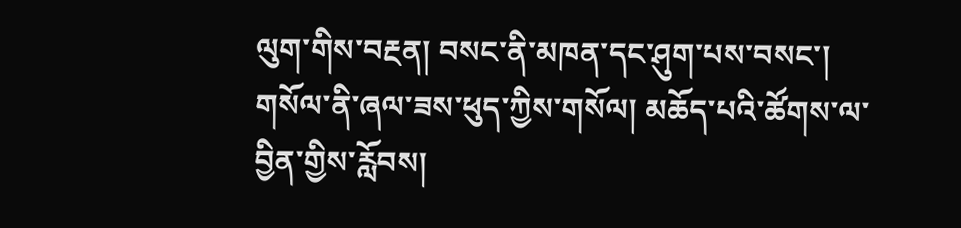ལུག་གིས་བརྔན། བསང་ནི་མཁན་དང་ཤུག་པས་བསང་། གསོལ་ནི་ཞལ་ཟས་ཕུད་ཀྱིས་གསོལ། མཆོད་པའི་ཚོགས་ལ་བྱིན་གྱིས་རློབས།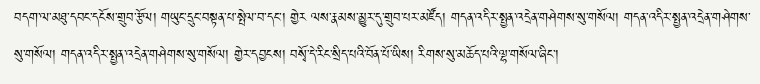བདག་ལ་མཐུ་དབང་དངོས་གྲུབ་རྩོལ། གཡུང་དྲུང་བསྟན་པ་སྤེལ་བ་དང་། གྱེར ལས་རྣམས་མྱུར་དུ་གྲུབ་པར་མཛོད། གདན་འདིར་སྤྱན་འདྲེན་གཤེགས་སུ་གསོལ། གདན་འདིར་སྤྱན་འདྲེན་གཤེགས་སུ་གསོལ། གདན་འདིར་སྤྱན་འདྲེན་གཤེགས་སུ་གསོལ། གྱེར་དབྱངས། བསྭོ་དེ་རིང་སྲིད་པའི་བོན་པོ་ཡིས། རིགས་སུ་མཆོད་པའི་ལྷ་གསོལ་ཞིང་།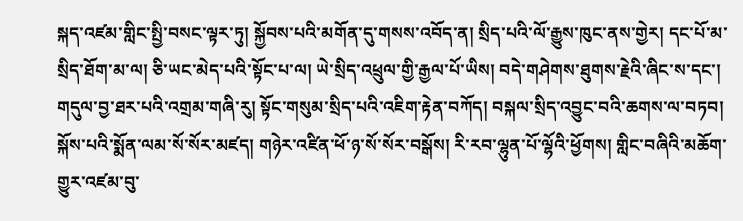སྐད་འཛམ་གླིང་སྤྱི་བསང་ལྟར་ཏུ། སྐྱོབས་པའི་མགོན་དུ་གསས་འབོད་ན། སྲིད་པའི་ལོ་རྒྱུས་ཁུང་ནས་གྱེར། དང་པོ་མ་སྲིད་ཐོག་མ་ལ། ཅི་ཡང་མེད་པའི་སྟོང་པ་ལ། ཡེ་སྲིད་འཕྲུལ་གྱི་རྒྱལ་པོ་ཡིས། བདེ་གཤེགས་ཐུགས་རྗེའི་ཞིང་ས་དང་། གདུལ་བྱ་ཐར་པའི་འགྲམ་གཞི་རུ། སྟོང་གསུམ་སྲིད་པའི་འཇིག་རྟེན་བཀོད། བསྐལ་སྲིད་འབྱུང་བའི་ཆགས་ལ་བཏབ། སྐོས་པའི་སྨོན་ལམ་སོ་སོར་མཛད། གཉེར་འཛིན་ཕོ་ཉ་སོ་སོར་བསྒོས། རི་རབ་ལྷུན་པོ་ལྷོའི་ཕྱོགས། གླིང་བཞིའི་མཆོག་གྱུར་འཛམ་བུ་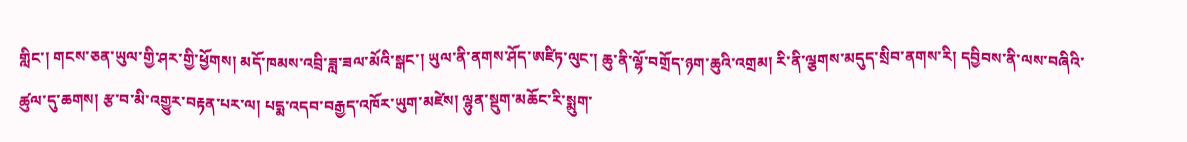གླིང་། གངས་ཅན་ཡུལ་གྱི་ཤར་གྱི་ཕྱོགས། མདོ་ཁམས་འབྲི་ཟླ་ཟལ་མོའི་སྒང་། ཡུལ་ནི་ནགས་ཤོད་ཨཛིཏ་ལུང་། ཆུ་ནི་ལྷོ་བགྲོད་ཉག་ཆུའི་འགྲམ། རི་ནི་ལྕགས་མདུད་སྲིབ་ནགས་རི། དབྱིབས་ནི་ལས་བཞིའི་ཚུལ་དུ་ཆགས། རྩ་བ་མི་འགྱུར་བརྟན་པར་ལ། པདྨ་འདབ་བརྒྱད་འཁོར་ཡུག་མཛེས། ལྷུན་སྡུག་མཆོང་རི་སྨུག་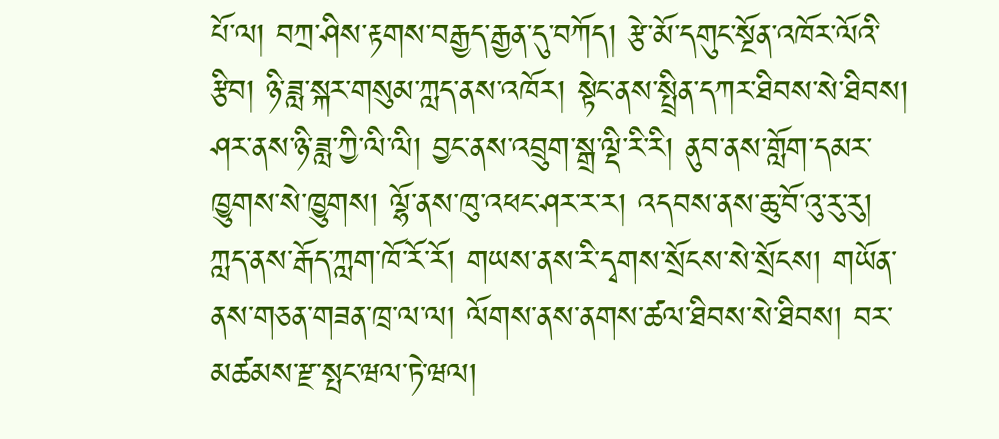པོ་ལ། བཀྲ་ཤིས་རྟགས་བརྒྱད་རྒྱན་དུ་བཀོད། རྩེ་མོ་དགུང་སྔོན་འཁོར་ལོའི་རྩིབ། ཉི་ཟླ་སྐར་གསུམ་ཀླད་ནས་འཁོར། སྟེང་ནས་སྤྲིན་དཀར་ཐིབས་སེ་ཐིབས། ཤར་ནས་ཉི་ཟླ་ཀྱི་ལི་ལི། བྱང་ནས་འབྲུག་སྒྲ་ལྡི་རི་རི། ནུབ་ནས་གློག་དམར་ཁྱུགས་སེ་ཁྱུགས། ལྷོ་ནས་ཁུ་འཕང་ཤར་ར་ར། འདབས་ནས་ཆུ་བོ་འུ་རུ་རུ། ཀླད་ནས་རྒོད་ཀླག་ཁོ་རོ་རོ། གཡས་ནས་རི་དྭགས་སྲོངས་སེ་སྲོངས། གཡོན་ནས་གཅན་གཟན་ཁྲ་ལ་ལ། ལོགས་ནས་ནགས་ཚལ་ཐིབས་སེ་ཐིབས། བར་མཚམས་རྫ་སྤང་ཝལ་ཏེ་ཝལ།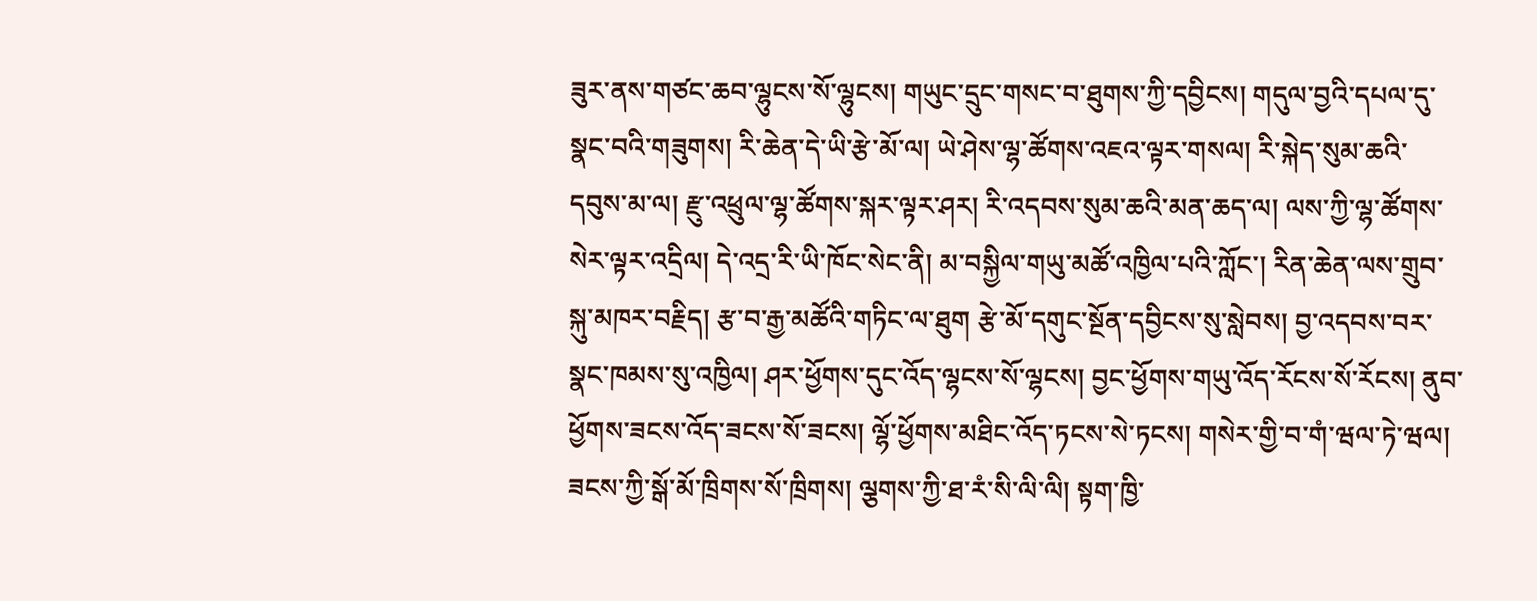ཟུར་ནས་གཙང་ཆབ་ལྷུངས་སོ་ལྷུངས། གཡུང་དྲུང་གསང་བ་ཐུགས་ཀྱི་དབྱིངས། གདུལ་བྱའི་དཔལ་དུ་སྣང་བའི་གཟུགས། རི་ཆེན་དེ་ཡི་རྩེ་མོ་ལ། ཡེ་ཤེས་ལྷ་ཚོགས་འཇའ་ལྟར་གསལ། རི་སྐེད་སུམ་ཆའི་དབུས་མ་ལ། རྫུ་འཕྲུལ་ལྷ་ཚོགས་སྐར་ལྟར་ཤར། རི་འདབས་སུམ་ཆའི་མན་ཆད་ལ། ལས་ཀྱི་ལྷ་ཚོགས་སེར་ལྟར་འདྲིལ། དེ་འདྲ་རི་ཡི་ཁོང་སེང་ནི། མ་བསྐྱིལ་གཡུ་མཚོ་འཁྱིལ་པའི་ཀློང་། རིན་ཆེན་ལས་གྲུབ་སྐུ་མཁར་བརྗིད། རྩ་བ་རྒྱ་མཚོའི་གཏིང་ལ་ཐུག རྩེ་མོ་དགུང་སྔོན་དབྱིངས་སུ་སླེབས། བྱ་འདབས་བར་སྣང་ཁམས་སུ་འཁྱིལ། ཤར་ཕྱོགས་དུང་འོད་ལྷངས་སོ་ལྷངས། བྱང་ཕྱོགས་གཡུ་འོད་རོངས་སོ་རོངས། ནུབ་ཕྱོགས་ཟངས་འོད་ཟངས་སོ་ཟངས། ལྷོ་ཕྱོགས་མཐིང་འོད་ཏངས་སེ་ཏངས། གསེར་གྱི་བ་གཾ་ཝལ་ཏེ་ཝལ། ཟངས་ཀྱི་སྒོ་མོ་ཁྲིགས་སོ་ཁྲིགས། ལྕགས་ཀྱི་ཐ་རཾ་སི་ལི་ལི། སྟག་ཁྱི་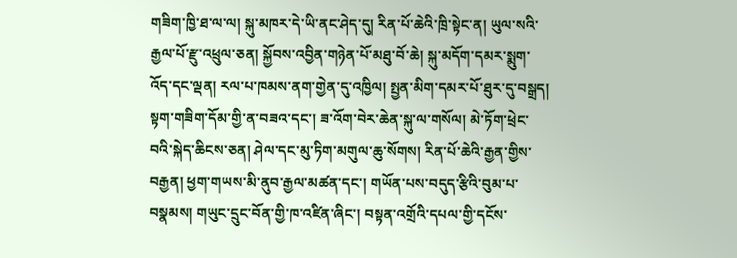གཟིག་ཁྱི་ཐ་ལ་ལ། སྐུ་མཁར་དེ་ཡི་ནང་ཤེད་དུ། རིན་པོ་ཆེའི་ཁྲི་སྟེང་ན། ཡུལ་སའི་རྒྱལ་པོ་རྫུ་འཕྲུལ་ཅན། སྐྱོབས་འབྱིན་གཉེན་པོ་མཐུ་བོ་ཆེ། སྐུ་མདོག་དམར་སྨུག་འོད་དང་ལྡན། རལ་པ་ཁམས་ནག་གྱེན་དུ་འཁྱིལ། སྤྱན་མིག་དམར་པོ་ཐུར་དུ་བསྒྲད། སྟག་གཟིག་དོམ་གྱི་ན་བཟའ་དང་། ཟ་འོག་བེར་ཆེན་སྐུ་ལ་གསོལ། མེ་ཏོག་ཕྲེང་བའི་སྐེད་ཆིངས་ཅན། ཤེལ་དང་མུ་ཏིག་མགུལ་ཆུ་སོགས། རིན་པོ་ཆེའི་རྒྱན་གྱིས་བརྒྱན། ཕྱག་གཡས་མི་ནུབ་རྒྱལ་མཚན་དང་། གཡོན་པས་བདུད་རྩིའི་བུམ་པ་བསྣམས། གཡུང་དྲུང་བོན་གྱི་ཁ་འཛིན་ཞིང་། བསྟན་འགྲོའི་དཔལ་གྱི་དངོས་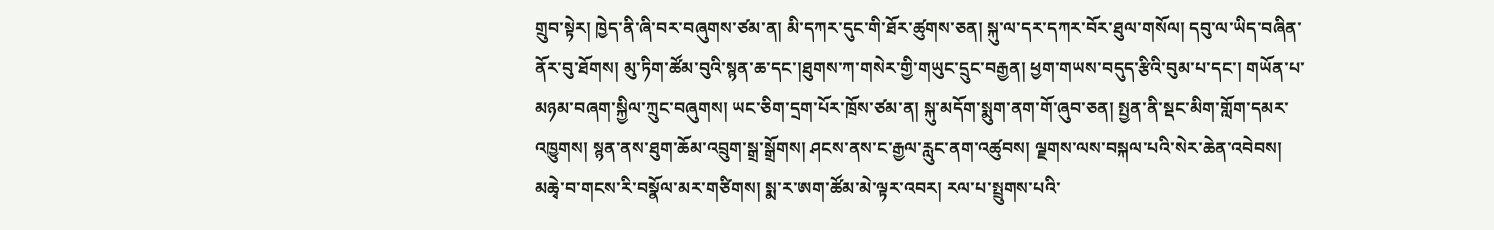གྲུབ་སྟེར། ཁྱེད་ནི་ཞི་བར་བཞུགས་ཙམ་ན། མི་དཀར་དུང་གི་ཐོར་ཚུགས་ཅན། སྐུ་ལ་དར་དཀར་བོར་ཐུལ་གསོལ། དབུ་ལ་ཡིད་བཞིན་ནོར་བུ་ཐོགས། མུ་ཏིག་ཚོམ་བུའི་སྙན་ཆ་དང་།ཐུགས་ཀ་གསེར་གྱི་གཡུང་དྲུང་བརྒྱན། ཕྱག་གཡས་བདུད་རྩིའི་བུམ་པ་དང་། གཡོན་པ་མཉམ་བཞག་སྐྱིལ་ཀྲུང་བཞུགས། ཡང་ཅིག་དྲག་པོར་ཁྲོས་ཙམ་ན། སྐུ་མདོག་སྨུག་ནག་གོ་ཞུབ་ཅན། སྤྱན་ནི་སྡང་མིག་གློག་དམར་འཁྱུགས། སྙན་ནས་ཐུག་ཆོམ་འབྲུག་སྒྲ་སྒྲོགས། ཤངས་ནས་ང་རྒྱལ་རླུང་ནག་འཚུབས། ལྗགས་ལས་བསྐལ་པའི་སེར་ཆེན་འབེབས། མཆྭེ་བ་གངས་རི་བསྣོལ་མར་གཙིགས། སྨ་ར་ཨག་ཚོམ་མེ་ལྟར་འབར། རལ་པ་སྤྲུགས་པའི་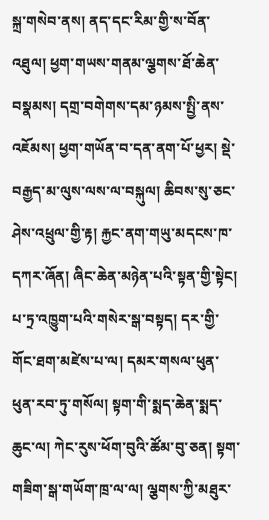སྐྲ་གསེབ་ནས། ནད་དང་རིམ་གྱི་ས་བོན་འཐུལ། ཕྱག་གཡས་གནམ་ལྕགས་ཐོ་ཆེན་བསྣམས། དགྲ་བགེགས་དམ་ཉམས་སྤྱི་ནས་འཇོམས། ཕྱག་གཡོན་བ་དན་ནག་པོ་ཕྱར། སྡེ་བརྒྱད་མ་ལུས་ལས་ལ་བསྐུལ། ཆིབས་སུ་ཅང་ཤེས་འཕྲུལ་གྱི་རྟ། རྐྱང་ནག་གཡུ་མདངས་ཁ་དཀར་ཞོན། ཞིང་ཆེན་མཉེན་པའི་སྟན་གྱི་སྟེང། པ་ཏྲ་འཁྱུག་པའི་གསེར་སྒ་བསྟད། དར་གྱི་གོང་ཐག་མཛེས་པ་ལ། དམར་གསལ་ཕུན་ཕུན་རབ་ཏུ་གསོལ། སྟག་གི་སྨད་ཆེན་སྨད་ཆུང་ལ། ཀེང་རུས་ཕོག་བུའི་ཚོམ་བུ་ཅན། སྟག་གཟིག་སྒ་གཡོག་ཁྲ་ལ་ལ། ལྕགས་ཀྱི་མཐུར་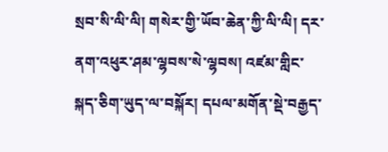སྲབ་སི་ལི་ལི། གསེར་གྱི་ཡོབ་ཆེན་ཀྱི་ལི་ལི། དར་ནག་འཕུར་ཤམ་ལྷབས་སེ་ལྷབས། འཛམ་གླིང་སྐད་ཅིག་ཡུད་ལ་བསྐོར། དཔལ་མགོན་སྡེ་བརྒྱད་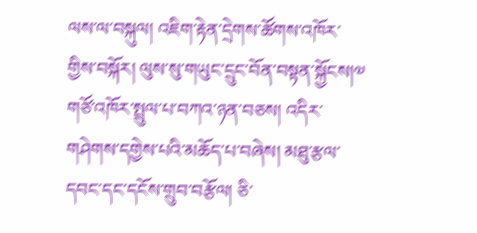ལས་ལ་བསྐུལ། འཇིག་རྟེན་དྲེགས་ཚོགས་འཁོར་གྱིས་བསྐོར། ལུས་སུ་གཡུང་དྲུང་བོན་བསྟན་སྐྱོངས།༧ གཙོ་འཁོར་སྤྲུལ་པ་བཀའ་ཉན་བཅས། འདིར་གཤེགས་དགྱེས་པའི་མཆོད་པ་བཞེས། མཐུ་རྩལ་དབང་དང་དངོས་གྲུབ་བརྩོལ། ཅི་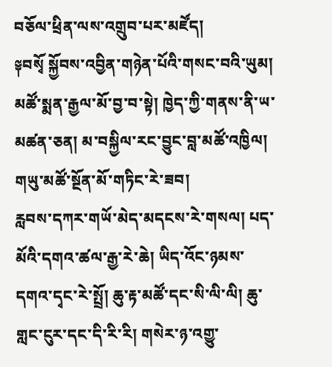བཅོལ་ཕྲིན་ལས་འགྲུབ་པར་མཛོད།
༈བསྭོ སྐྱོབས་འབྱིན་གཉེན་པོའི་གསང་བའི་ཡུམ། མཚོ་སྨན་རྒྱལ་མོ་བྱ་བ་སྟེ། ཁྱེད་ཀྱི་གནས་ནི་ཡ་མཚན་ཅན། མ་བསྐྱིལ་རང་བྱུང་བླ་མཚོ་འཁྱིལ། གཡུ་མཚོ་སྔོན་མོ་གཏིང་རེ་ཟབ།
རླབས་དཀར་གཡོ་མེད་མདངས་རེ་གསལ། པད་མོའི་དགའ་ཚལ་རྒྱ་རེ་ཆེ། ཡིད་འོང་ཉམས་དགའ་དྭང་རེ་སྤྲོ། ཆུ་རྟ་མཚོ་དང་སི་ལི་ལི། ཆུ་གླང་ངུར་དང་དི་རི་རི། གསེར་ཉ་འགྱུ་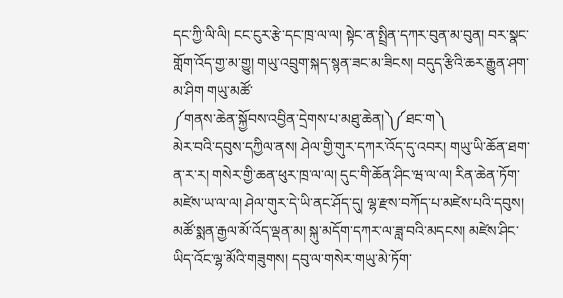དང་ཀྱི་ལི་ལི། ངང་ངུར་རྩེ་དང་ཁྲ་ལ་ལ། སྟེང་ན་སྤྲིན་དཀར་བུན་མ་བུན། བར་སྣང་གློག་འོད་གྱ་མ་གྱུ། གཡུ་འབྲུག་སྐད་སྙན་ཟང་མ་ཟིངས། བདུད་རྩིའི་ཆར་རྒྱུན་ཤག་མ་ཤིག གཡུ་མཚོ་
༼གནས་ཆེན་སྐྱོབས་འབྱིན་དྲེགས་པ་མཐུ་ཆེན།༽༼ཐང་ག༽
མེར་བའི་དབུས་དཀྱིལ་ནས། ཤེལ་གྱི་གུར་དཀར་འོད་དུ་འབར། གཡུ་ཡི་ཆོན་ཐག་ན་ར་ར། གསེར་གྱི་ཆན་ཕུར་ཁྲ་ལ་ལ། དུང་གི་ཆོན་ཤིང་ཝ་ལ་ལ། རིན་ཆེན་ཏོག་མཛེས་ཡ་ལ་ལ། ཤེལ་གུར་དེ་ཡི་ནང་ཤོད་དུ། ལྷ་རྫས་བཀོད་པ་མཛེས་པའི་དབུས། མཚོ་སྨན་རྒྱལ་མོ་འོད་ལྡན་མ། སྐུ་མདོག་དཀར་ལ་ཟླ་བའི་མདངས། མཛེས་ཤིང་ཡིད་འོང་ལྷ་མོའི་གཟུགས། དབུ་ལ་གསེར་གཡུ་མེ་ཏོག་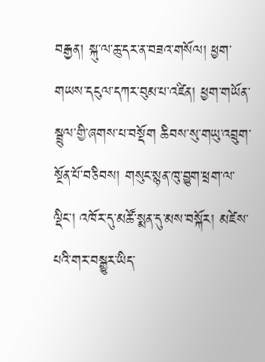བརྒྱན། སྐུ་ལ་ཆུ་དར་ན་བཟའ་གསོལ། ཕྱག་གཡས་དངུལ་དཀར་བུམ་པ་འཛིན། ཕྱག་གཡོན་སྦྲུལ་གྱི་ཞགས་པ་བསྡོག ཆིབས་སུ་གཡུ་འབྲུག་སྔོན་པོ་བཅིབས། གསུང་སྙན་ཁུ་བྱུག་ཕྲག་ལ་ལྡིང་། འཁོར་དུ་མཚོ་སྨན་དུ་མས་བསྐོར། མཛེས་པའི་གར་བསྒྱུར་ཡིད་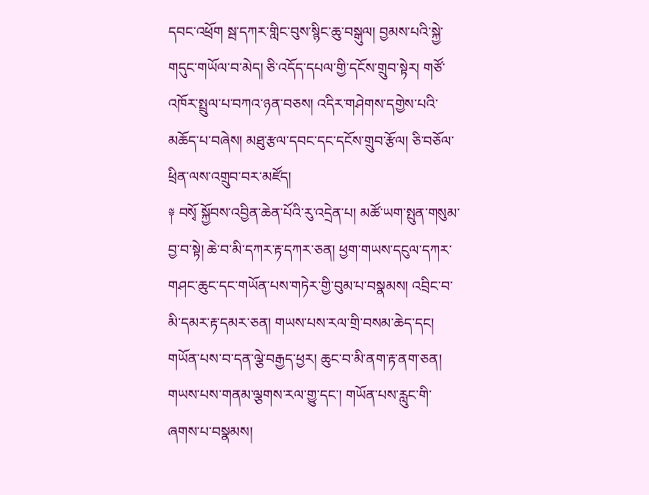དབང་འཕྲོག སྦ་དཀར་གླིང་བུས་སྙིང་ཆུ་བསྒུལ། བྱམས་པའི་སྐྱེ་གདུང་གཡོལ་བ་མེད། ཅི་འདོད་དཔལ་གྱི་དངོས་གྲུབ་སྟེར། གཙོ་འཁོར་སྤྲུལ་པ་བཀའ་ཉན་བཅས། འདིར་གཤེགས་དགྱེས་པའི་མཆོད་པ་བཞེས། མཐུ་རྩལ་དབང་དང་དངོས་གྲུབ་རྩོལ། ཅི་བཅོལ་ཕྲིན་ལས་འགྲུབ་བར་མཛོད།
༈ བསྭོ སྐྱོབས་འབྱིན་ཆེན་པོའི་རུ་འདྲེན་པ། མཚོ་ཡག་སྤུན་གསུམ་བྱ་བ་སྟེ། ཆེ་བ་མི་དཀར་རྟ་དཀར་ཅན། ཕྱག་གཡས་དངུལ་དཀར་གཤང་ཆུང་དང་གཡོན་པས་གཏེར་གྱི་བུམ་པ་བསྣམས། འབྲིང་བ་མི་དམར་རྟ་དམར་ཅན། གཡས་པས་རལ་གྲི་བསམ་ཆེད་དང། གཡོན་པས་བ་དན་ལྕེ་བརྒྱད་ཕྱར། ཆུང་བ་མི་ནག་རྟ་ནག་ཅན། གཡས་པས་གནམ་ལྕགས་རལ་གྱུ་དང་། གཡོན་པས་རླུང་གི་ཞགས་པ་བསྣམས།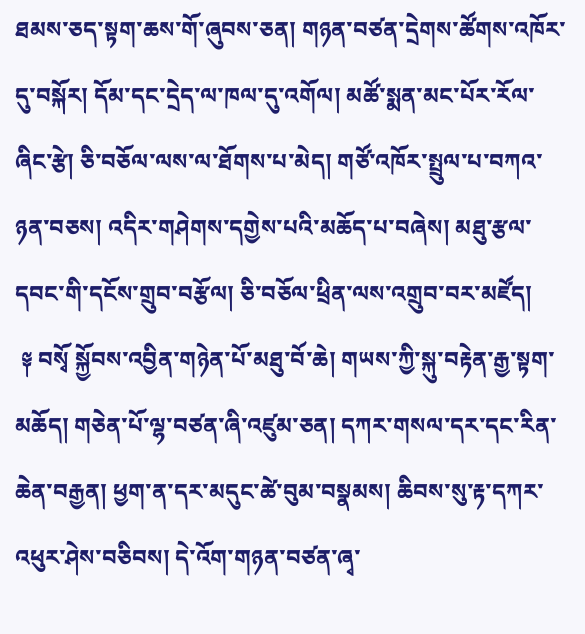ཐམས་ཅད་སྟག་ཆས་གོ་ཞུབས་ཅན། གཉན་བཙན་དྲེགས་ཚོགས་འཁོར་དུ་བསྐོར། དོམ་དང་དྲེད་ལ་ཁལ་དུ་འགོལ། མཚོ་སྨན་མང་པོར་རོལ་ཞིང་རྩེ། ཅི་བཅོལ་ལས་ལ་ཐོགས་པ་མེད། གཙོ་འཁོར་སྤྲུལ་པ་བཀའ་ཉན་བཅས། འདིར་གཤེགས་དགྱེས་པའི་མཆོད་པ་བཞེས། མཐུ་རྩལ་དབང་གི་དངོས་གྲུབ་བརྩོལ། ཅི་བཅོལ་ཕྲིན་ལས་འགྲུབ་བར་མཛོད།
 ༈ བསྭོ སྐྱོབས་འབྱིན་གཉེན་པོ་མཐུ་བོ་ཆེ། གཡས་ཀྱི་སྐུ་བརྟེན་རྒྱ་སྟག་མཆོད། གཅེན་པོ་ལྷ་བཙན་ཞི་འཛུམ་ཅན། དཀར་གསལ་དར་དང་རིན་ཆེན་བརྒྱན། ཕྱག་ན་དར་མདུང་ཚེ་བུམ་བསྣམས། ཆིབས་སུ་རྟ་དཀར་འཕུར་ཤེས་བཅིབས། དེ་འོག་གཉན་བཙན་ཞྭ་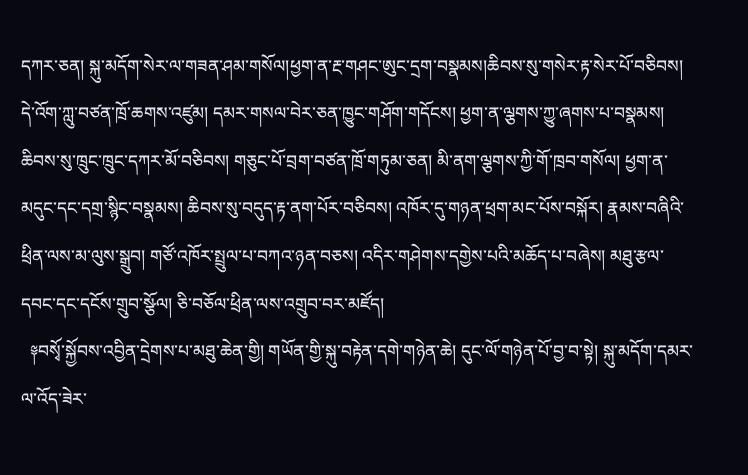དཀར་ཅན། སྐུ་མདོག་སེར་ལ་གཟན་ཤམ་གསོལ།ཕྱག་ན་རྔ་གཤང་ཨུང་དྲག་བསྣམས།ཆིབས་སུ་གསེར་རྟ་སེར་པོ་བཅིབས། དེ་འོག་ཀླུ་བཙན་ཁྲོ་ཆགས་འཛུམ། དམར་གསལ་བེར་ཅན་ཁྱུང་གཤོག་གདོངས། ཕྱག་ན་ལྕགས་ཀྱུ་ཞགས་པ་བསྣམས། ཆིབས་སུ་ཁྲུང་ཁྲུང་དཀར་མོ་བཅིབས། གཅུང་པོ་བྲག་བཙན་ཁྲོ་གཏུམ་ཅན། མི་ནག་ལྕགས་ཀྱི་གོ་ཁྲབ་གསོལ། ཕྱག་ན་མདུང་དང་དགྲ་སྙིང་བསྣམས། ཆིབས་སུ་བདུད་རྟ་ནག་པོར་བཅིབས། འཁོར་དུ་གཉན་ཕྲག་མང་པོས་བསྐོར། རྣམས་བཞིའི་ཕྲིན་ལས་མ་ལུས་སྒྲུབ། གཙོ་འཁོར་སྤྲུལ་པ་བཀའ་ཉན་བཅས། འདིར་གཤེགས་དགྱེས་པའི་མཆོད་པ་བཞེས། མཐུ་རྩལ་དབང་དང་དངོས་གྲུབ་སྩོལ། ཅི་བཅོལ་ཕྲིན་ལས་འགྲུབ་བར་མཛོད།
  ༈བསྭོ་སྐྱོབས་འབྱིན་དྲེགས་པ་མཐུ་ཆེན་གྱི། གཡོན་གྱི་སྐུ་བརྟེན་དགེ་གཉེན་ཆེ། དུང་ལོ་གཉེན་པོ་བྱ་བ་སྟེ། སྐུ་མདོག་དམར་ལ་འོད་ཟེར་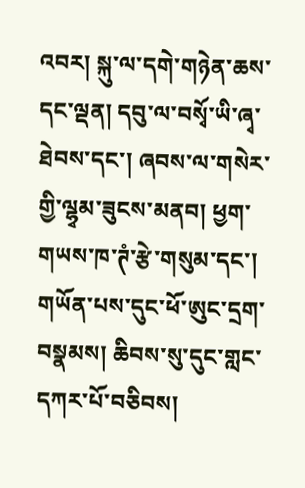འབར། སྐུ་ལ་དགེ་གཉེན་ཆས་དང་ལྡན། དབུ་ལ་བསྭོ་ཡི་ཞྭ་ཐེབས་དང་། ཞབས་ལ་གསེར་གྱི་ལྷྭམ་ཟུངས་མནབ། ཕྱག་གཡས་ཁ་ཊཾ་རྩེ་གསུམ་དང་། གཡོན་པས་དུང་ཕོ་ཨུང་དྲག་བསྣམས། ཆིབས་སུ་དུང་གླང་དཀར་པོ་བཅིབས།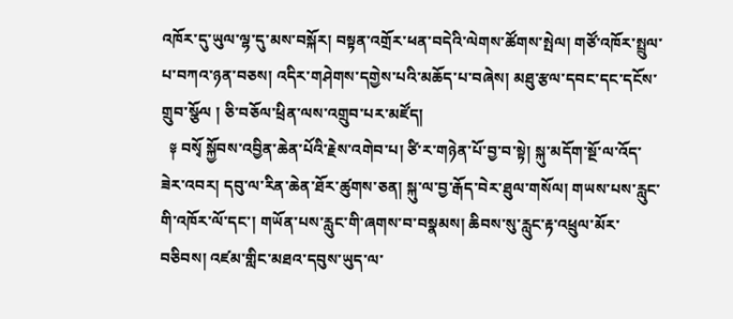འཁོར་དུ་ཡུལ་ལྷ་དུ་མས་བསྐོར། བསྟན་འགྲོར་ཕན་བདེའི་ལེགས་ཚོགས་སྤེལ། གཙོ་འཁོར་སྤྲུལ་པ་བཀའ་ཉན་བཅས། འདིར་གཤེགས་དགྱེས་པའི་མཆོད་པ་བཞེས། མཐུ་རྩལ་དབང་དང་དངོས་གྲུབ་སྩོལ ། ཅི་བཅོལ་ཕྲིན་ལས་འགྲུབ་པར་མཛོད།
  ༈ བསྭོ སྐྱོབས་འབྱིན་ཆེན་པོའི་རྗེས་འགེབ་པ། ཙི་ར་གཉེན་པོ་བྱ་བ་སྟེ། སྐུ་མདོག་སྔོ་ལ་འོད་ཟེར་འབར། དབུ་ལ་རིན་ཆེན་ཐོར་ཚུགས་ཅན། སྐུ་ལ་བྱ་རྒོད་བེར་ཐུལ་གསོལ། གཡས་པས་རླུང་གི་འཁོར་ལོ་དང་། གཡོན་པས་རླུང་གི་ཞགས་བ་བསྣམས། ཆིབས་སུ་རླུང་རྟ་འཕྲུལ་མོར་བཅིབས། འཛམ་གླིང་མཐའ་དབུས་ཡུད་ལ་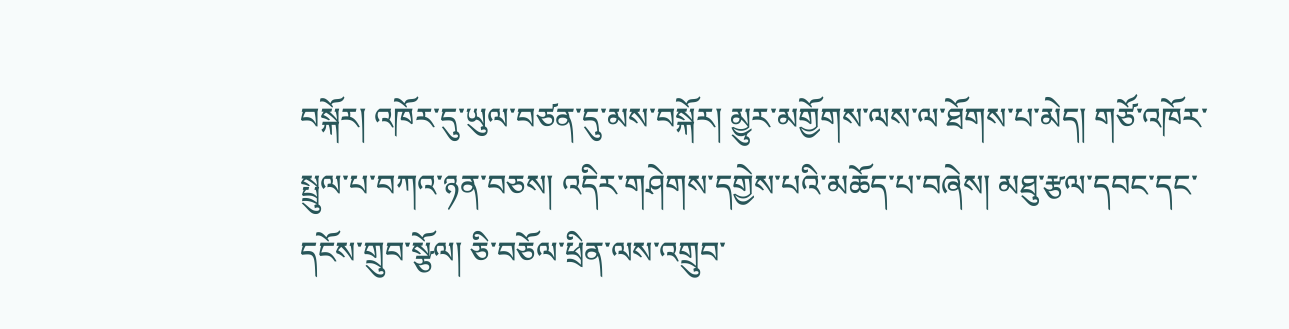བསྐོར། འཁོར་དུ་ཡུལ་བཙན་དུ་མས་བསྐོར། མྱུར་མགྱོགས་ལས་ལ་ཐོགས་པ་མེད། གཙོ་འཁོར་སྤྲུལ་པ་བཀའ་ཉན་བཅས། འདིར་གཤེགས་དགྱེས་པའི་མཆོད་པ་བཞེས། མཐུ་རྩལ་དབང་དང་དངོས་གྲུབ་སྩོལ། ཅི་བཅོལ་ཕྲིན་ལས་འགྲུབ་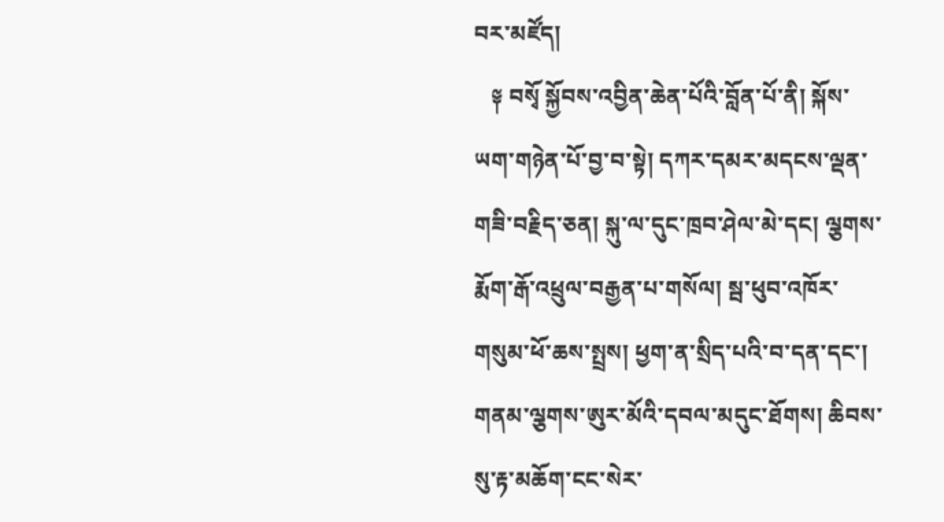བར་མཛོད།
   ༈ བསྭོ སྐྱོབས་འབྱིན་ཆེན་པོའི་བློན་པོ་ནི། སྐོས་ཡག་གཉེན་པོ་བྱ་བ་སྟེ། དཀར་དམར་མདངས་ལྡན་གཟི་བརྗིད་ཅན། སྐུ་ལ་དུང་ཁྲབ་ཤེལ་མེ་དང། ལྕགས་རྨོག་རྒོ་འཕྲུལ་བརྒྱན་པ་གསོལ། སྦ་ཕུབ་འཁོར་གསུམ་ཕོ་ཆས་སྤྲས། ཕྱག་ན་སྲིད་པའི་བ་དན་དང་། གནམ་ལྕགས་ཨུར་མོའི་དབལ་མདུང་ཐོགས། ཆིབས་སུ་རྟ་མཆོག་ངང་སེར་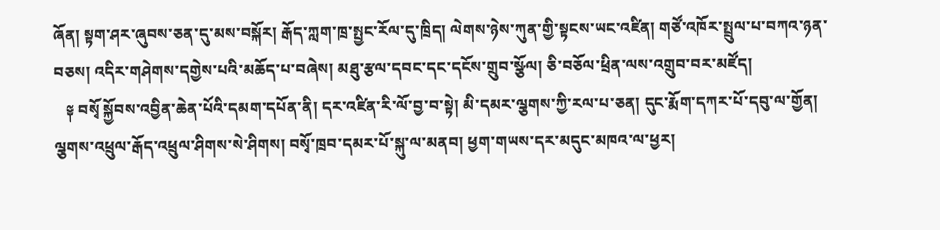ཞོན། སྟག་ཤར་ཞུབས་ཅན་དུ་མས་བསྐོར། རྒོད་ཀླག་ཁྲ་སྤྱང་རོལ་དུ་ཁྲིད། ལེགས་ཉེས་ཀུན་གྱི་སྟངས་ཡང་འཛིན། གཙོ་འཁོར་སྤྲུལ་པ་བཀའ་ཉན་བཅས། འདིར་གཤེགས་དགྱེས་པའི་མཆོད་པ་བཞེས། མཐུ་རྩལ་དབང་དང་དངོས་གྲུབ་སྩོལ། ཅི་བཅོལ་ཕྲིན་ལས་འགྲུབ་བར་མཛོད།
   ༈ བསྭོ སྐྱོབས་འབྱིན་ཆེན་པོའི་དམག་དཔོན་ནི། དར་འཛིན་རི་ལོ་བྱ་བ་སྟེ། མི་དམར་ལྕགས་ཀྱི་རལ་པ་ཅན། དུང་རྨོག་དཀར་པོ་དབུ་ལ་གྱོན། ལྕགས་འཕྲུལ་རྒོད་འཕྲུལ་ཤིགས་སེ་ཤིགས། བསྭོ་ཁྲབ་དམར་པོ་སྐུ་ལ་མནབ། ཕྱག་གཡས་དར་མདུང་མཁའ་ལ་ཕྱར།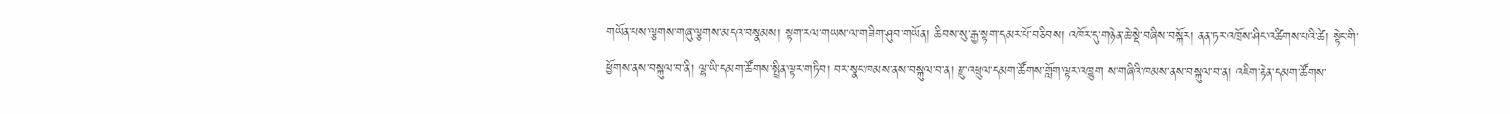གཡོན་པས་ལྕགས་གཞུ་ལྕགས་མདའ་བསྣམས། སྟག་རལ་གཡས་ལ་གཟིག་ཤུབ་གཡོན། ཆིབས་སུ་རྒྱ་སྟག་དམར་པོ་བཅིབས། འཁོར་དུ་གཉེན་ཆེ་སྡེ་བཞིས་བསྐོར། ནན་ཏར་འཁྲོས་ཤིང་འཚིགས་པའི་ཚེ། སྟེང་གི་ཕྱོགས་ནས་བསྐུལ་བ་ནི། ལྷ་ཡི་དམག་ཚོགས་སྤྲིན་ལྟར་གཏིབ། བར་སྣང་ཁམས་ནས་བསྐུལ་བ་ན། རྫུ་འཕྲུལ་དམག་ཚོགས་གློག་ལྟར་འཁྱུག ས་གཞིའི་ཁམས་ནས་བསྐུལ་བ་ན། འཇིག་རྟེན་དམག་ཚོགས་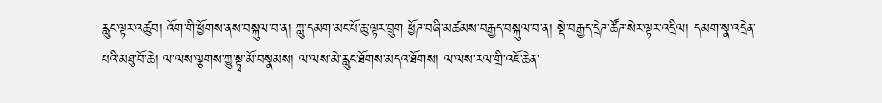རླུང་ལྟར་འཚུབ། འོག་གི་ཕྱོགས་ནས་བསྐུལ་བ་ན། ཀླུ་དམག་མང་པོ་ཆུ་ལྟར་བྲུག ཕྱོཌ་བཞི་མཚམས་བརྒྱད་བསྐུལ་བ་ན། སྡེ་བརྒྱད་དྲེཌ་ཚོཌ་སེར་ལྟར་འདྲིལ། དམག་སྣ་འདྲེན་པའི་མཐུ་བོ་ཆེ། ལ་ལས་ལྕགས་ཀྱུ་སྟྭ་མོ་བསྣམས། ལ་ལས་མེ་རླུང་ཐོགས་མདའ་ཐོགས། ལ་ལས་རལ་གྲི་འཇོ་ཆེན་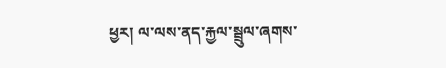ཕྱར། ལ་ལས་ནད་རྐྱལ་སྦྲུལ་ཞགས་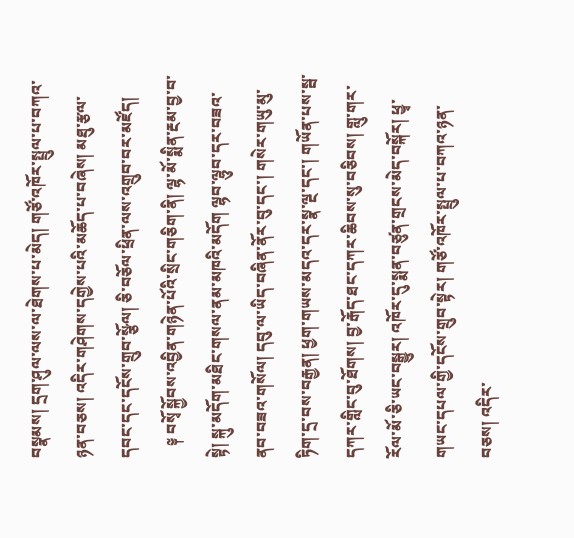བསྣམས། དྲག་ཤུལ་ལས་ལ་ཐེགས་པ་མེད། གཙོ་འཁོར་སྤྲུལ་པ་བཀའ་ཉན་བཅས། འདིར་གཤེགས་དགྱེས་པའི་མཆོད་པ་བཞེས། མཐུ་རྩལ་དབང་དང་དངོས་གྲུབ་སྩོལ། ཅི་བཅོལ་ཕྲིན་ལས་འགྲུབ་བར་མཛོད།
   ༈ བསྭོ སྐྱོབས་འབྱིན་གཉེན་པོའི་སྲིང་གཅིག་ནི། ལྷ་མོ་སྨིན་རྔམ་བྱ་བ་སྟེ། སྐུ་མདོག་མཐིང་གསལ་ནམ་མཁའི་མདོག ལྷབ་ལྷུབ་དར་བཟའ་ནབ་བཟའ་གསོལ། དབུ་ལ་ཡིད་བཞིན་ནོར་བུ་དང་། གསེར་གཡུ་མུ་ཏིག་དྲ་བས་བརྒྱན། ཕྱག་གཡས་མདའ་དར་སྣ་ལྔ་དང་། གཡོན་པས་སྦ་དཀར་གླིང་བུ་ཐོགས། བྱ་རྒོད་ཐང་དཀར་ཆིབས་སུ་བཅིབས། གླུ་གར་རོལ་མོ་ཅི་ཡང་བསྒྱུར། འཁོར་དུ་སྨན་བཙུན་གྲངས་མེད་བསྐོར། ཕྱྭ་གཡང་དཔལ་གྱི་དངོས་གྲུབ་སྟེར། གཙོ་འཁོར་སྤྲུལ་པ་བཀའ་ཉན་བཅས། འདིར་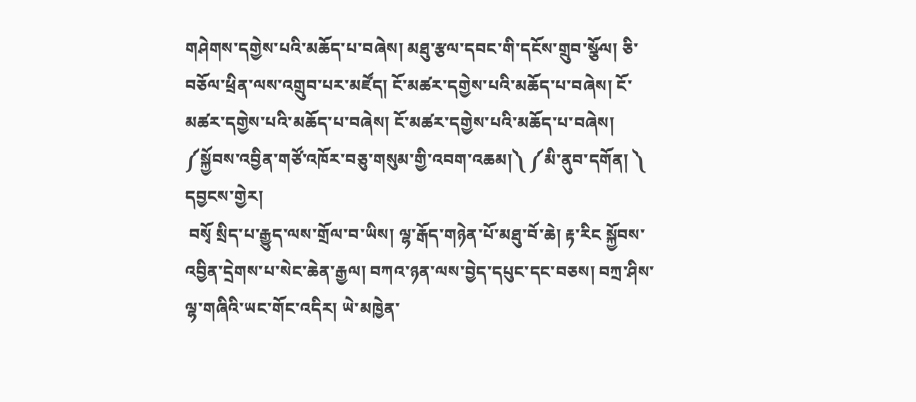གཤེགས་དགྱེས་པའི་མཆོད་པ་བཞེས། མཐུ་རྩལ་དབང་གི་དངོས་གྲུབ་སྩོལ། ཅི་བཅོལ་ཕྲིན་ལས་འགྲུབ་པར་མཛོད། ངོ་མཚར་དགྱེས་པའི་མཆོད་པ་བཞེས། ངོ་མཚར་དགྱེས་པའི་མཆོད་པ་བཞེས། ངོ་མཚར་དགྱེས་པའི་མཆོད་པ་བཞེས།
༼སྐྱོབས་འབྱིན་གཙོ་འཁོར་བཅུ་གསུམ་གྱི་འབག་འཆམ།༽ ༼མི་ནུབ་དགོན། ༽
དབྱངས་གྱེར།
 བསྭོ སྲིད་པ་རྒྱུད་ལས་གྲོལ་བ་ཡིས། ལྷ་རྒོད་གཉེན་པོ་མཐུ་བོ་ཆེ། རྟ་རིང སྐྱོབས་འབྱིན་དྲེགས་པ་སེང་ཆེན་རྒྱལ། བཀའ་ཉན་ལས་བྱེད་དཔུང་དང་བཅས། བཀྲ་ཤིས་ལྷ་གཞིའི་ཡང་གོང་འདིར། ཡེ་མཁྱེན་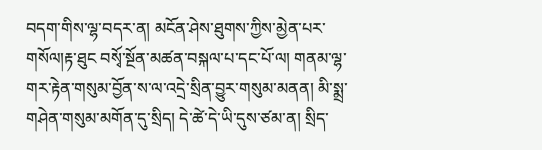བདག་གིས་ལྷ་བདར་ན། མངོན་ཤེས་ཐུགས་ཀྱིས་མྱེན་པར་གསོལ།རྟ་ཐུང བསྭོ་སྔོན་མཚན་བསྐལ་པ་དང་པོ་ལ། གནམ་ལྷ་གར་རྟེན་གསུམ་བྱོན་ས་ལ་འདྲེ་སྲིན་བྱུར་གསུམ་མནན། མི་སྨྲ་གཤེན་གསུམ་མགོན་དུ་སྲིད། དེ་ཚེ་དེ་ཡི་དུས་ཙམ་ན། སྲིད་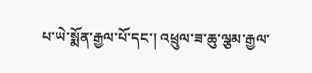པ་ཡེ་སྨོན་རྒྱལ་པོ་དང་། འཕྲུལ་ཟ་ཆུ་ལྕམ་རྒྱལ་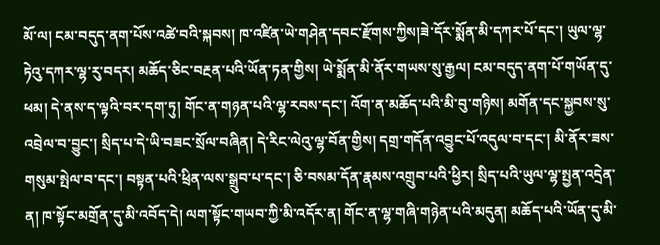མོ་ལ། ངམ་བདུད་ནག་པོས་འཚེ་བའི་སྐབས། ཁ་འཛིན་ཡེ་གཤེན་དབང་རྫོགས་ཀྱིས།ཟེ་དོར་སྨོན་མི་དཀར་པོ་དང་། ཡུལ་ལྷ་ཏེའུ་དཀར་ལྷ་རུ་བདར། མཆོད་ཅིང་བརྔན་པའི་ཡོན་ཏན་གྱིས། ཡེ་སྨོན་མི་ནོར་གཡས་སུ་རྒྱལ། ངམ་བདུད་ནག་པོ་གཡོན་དུ་ཕམ། དེ་ནས་ད་ལྟའི་བར་དག་ཏུ། གོང་ན་གཉན་པའི་ལྷ་རབས་དང་། འོག་ན་མཆོད་པའི་མི་བུ་གཉིས། མགོན་དང་སྐྱབས་སུ་འབྲེལ་བ་བྱུང་། སྲིད་པ་དེ་ཡི་བཟང་སྲོལ་བཞིན། དེ་རིང་ལེའུ་ལྷ་བོན་གྱིས། དགྲ་གདོན་འབྱུང་པོ་འདུལ་བ་དང་། མི་ནོར་ཟས་གསུམ་སྤེལ་བ་དང་། བསྟན་པའི་ཕྲིན་ལས་སྒྲུབ་པ་དང་། ཅི་བསམ་དོན་རྣམས་འགྲུབ་པའི་ཕྱིར། སྲིད་པའི་ཡུལ་ལྷ་སྤྱན་འདྲེན་ན། ཁ་སྟོང་མགྲོན་དུ་མི་འབོད་དེ། ལག་སྟོང་གཡབ་ཀྱི་མི་འདོར་ན། གོང་ན་ལྷ་གཞི་གཉེན་པའི་མདུན། མཆོད་པའི་ཡོན་དུ་མི་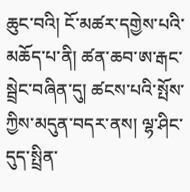ཆུང་བའི། ངོ་མཚར་དགྱེས་པའི་མཆོད་པ་ནི། ཚན་ཆབ་ཨ་རྒང་སྦྲེང་བཞིན་དུ། ཚངས་པའི་སྤོས་ཀྱིས་མདུན་བདར་ནས། ལྷ་ཤིང་དུད་སྤྲིན་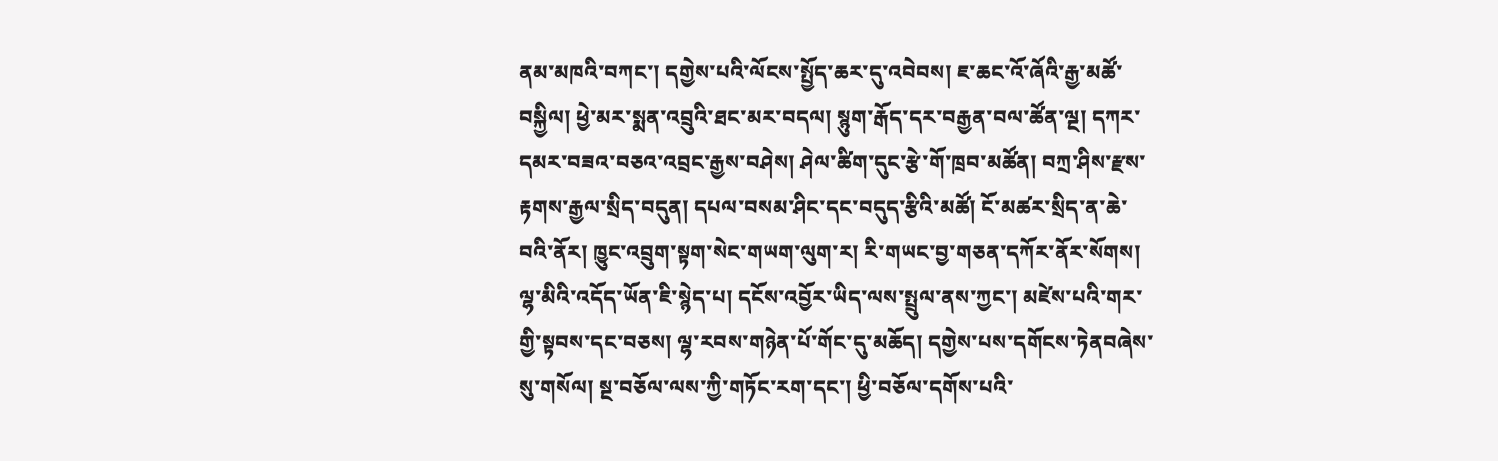ནམ་མཁའི་བཀང་། དགྱེས་པའི་ལོངས་སྤྱོད་ཆར་དུ་འབེབས། ཇ་ཆང་འོ་ཞོའི་རྒྱ་མཚོ་བསྐྱིལ། ཕྱེ་མར་སྨན་འབྲུའི་ཐང་མར་བདལ། སྙུག་རྒོད་དར་བརྒྱན་བལ་ཚོན་ལྔ། དཀར་དམར་བཟའ་བཅའ་འབྲང་རྒྱས་བཤེས། ཤེལ་ཚིག་དུང་རྩེ་གོ་ཁྲབ་མཚོན། བཀྲ་ཤིས་རྫས་རྟགས་རྒྱལ་སྲིད་བདུན། དཔལ་བསམ་ཤིང་དང་བདུད་རྩིའི་མཚོ། ངོ་མཚར་སྲིད་ན་ཆེ་བའི་ནོར། ཁྱུང་འབྲུག་སྟག་སེང་གཡག་ལུག་ར། རི་གཡང་བྱ་གཅན་དཀོར་ནོར་སོགས། ལྷ་མིའི་འདོད་ཡོན་ཇི་སྙེད་པ། དངོས་འབྱོར་ཡིད་ལས་སྤྲུལ་ནས་ཀྱང་། མཛེས་པའི་གར་གྱི་སྟབས་དང་བཅས། ལྷ་རབས་གཉེན་པོ་གོང་དུ་མཆོད། དགྱེས་པས་དགོངས་ཏེནབཞེས་སུ་གསོལ། སྔ་བཅོལ་ལས་ཀྱི་གཏོང་རག་དང་། ཕྱི་བཅོལ་དགོས་པའི་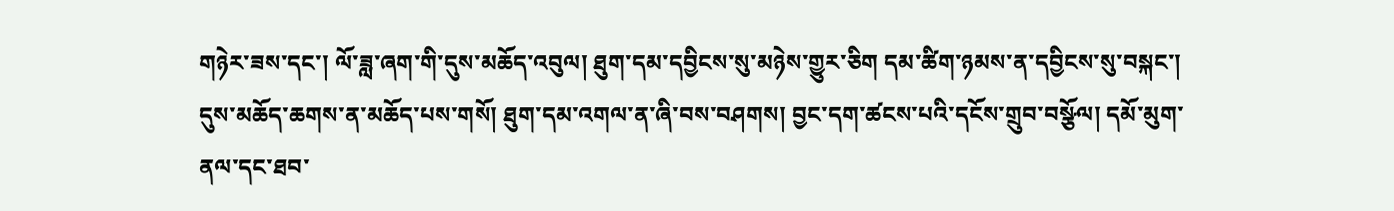གཉེར་ཟས་དང་། ལོ་ཟླ་ཞག་གི་དུས་མཆོད་འབུལ། ཐུག་དམ་དབྱིངས་སུ་མཉེས་གྱུར་ཅིག དམ་ཚིག་ཉམས་ན་དབྱིངས་སུ་བསྐང་། དུས་མཆོད་ཆགས་ན་མཆོད་པས་གསོ། ཐུག་དམ་འགལ་ན་ཞི་བས་བཤགས། བྱང་དག་ཚངས་པའི་དངོས་གྲུབ་བསྩོལ། དམོ་མུག་ནལ་དང་ཐབ་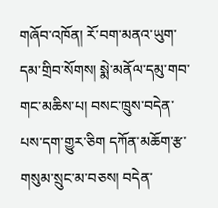གཞོབ་འཁོན། རོ་བག་མནའ་ཡུག་དམ་གྲིབ་སོགས། སྨེ་མནོལ་དམུ་གབ་གང་མཆིས་པ། བསང་ཁྲུས་བདེན་པས་དག་གྱུར་ཅིག དཀོན་མཆོག་རྩ་གསུམ་སྲུང་མ་བཅས། བདེན་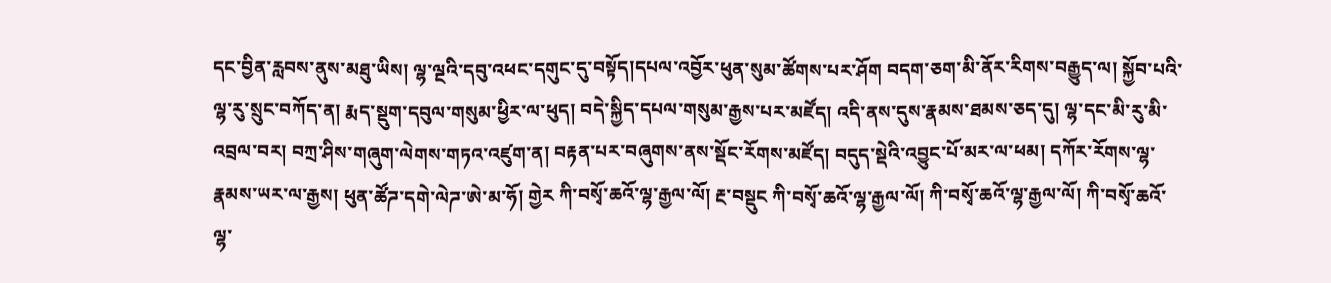དང་བྱིན་རླབས་ནུས་མཐུ་ཡིས། ལྷ་ལྔའི་དབུ་འཕང་དགུང་དུ་བསྟོད།དཔལ་འབྱོར་ཕུན་སུམ་ཚོགས་པར་ཤོག བདག་ཅག་མི་ནོར་རིགས་བརྒྱུད་ལ། སྐྱོབ་པའི་ལྷ་རུ་སྲུང་བཀོད་ན། རྨད་སྡུག་དབུལ་གསུམ་ཕྱིར་ལ་ཕུད། བདེ་སྐྱིད་དཔལ་གསུམ་རྒྱས་པར་མཛོད། འདི་ནས་དུས་རྣམས་ཐམས་ཅད་དུ། ལྷ་དང་མི་རུ་མི་འབྲལ་བར། བཀྲ་ཤིས་གཞུག་ལེགས་གཏའ་འཛུག་ན། བརྟན་པར་བཞུགས་ནས་སྡོང་རོགས་མཛོད། བདུད་སྡེའི་འབྱུང་པོ་མར་ལ་ཕམ། དཀོར་རོགས་ལྷ་རྣམས་ཡར་ལ་རྒྱས། ཕུན་ཚོཌ་དགེ་ལེཌ་ཨེ་མ་ཧོ། གྱེར ཀི་བསྭོ་ཆའོ་ལྷ་རྒྱལ་ལོ། རྔ་བསྡུང ཀི་བསྭོ་ཆའོ་ལྷ་རྒྱལ་ལོ། ཀི་བསྭོ་ཆའོ་ལྷ་རྒྱལ་ལོ། ཀི་བསྭོ་ཆའོ་ལྷ་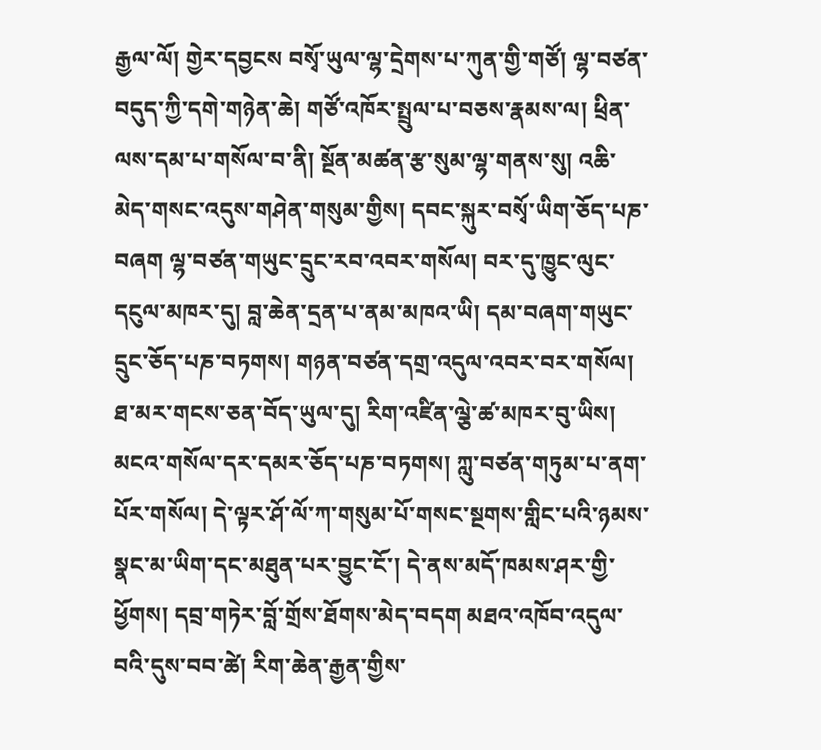རྒྱལ་ལོ། གྱེར་དབྱངས བསྭོ་ཡུལ་ལྷ་དྲེགས་པ་ཀུན་གྱི་གཙོ། ལྷ་བཙན་བདུད་ཀྱི་དགེ་གཉེན་ཆེ། གཙོ་འཁོར་སྤྲུལ་པ་བཅས་རྣམས་ལ། ཕྲིན་ལས་དམ་པ་གསོལ་བ་ནི། སྔོན་མཚན་རྩ་སུམ་ལྷ་གནས་སུ། འཆི་མེད་གསང་འདུས་གཤེན་གསུམ་གྱིས། དབང་སྐུར་བསྭོ་ཡིག་ཅོད་པཎ་བཞག ལྷ་བཙན་གཡུང་དྲུང་རབ་འབར་གསོལ། བར་དུ་ཁྱུང་ལུང་དངུལ་མཁར་དུ། བླ་ཆེན་དྲན་པ་ནམ་མཁའ་ཡི། དམ་བཞག་གཡུང་དྲུང་ཅོད་པཎ་བཏགས། གཉན་བཙན་དགྲ་འདུལ་འབར་བར་གསོལ། ཐ་མར་གངས་ཅན་བོད་ཡུལ་དུ། རིག་འཛིན་ལྕེ་ཚ་མཁར་བུ་ཡིས། མངའ་གསོལ་དར་དམར་ཅོད་པཎ་བཏགས། ཀླུ་བཙན་གཏུམ་པ་ནག་པོར་གསོལ། དེ་ལྟར་ཤོ་ལོ་ཀ་གསུམ་པོ་གསང་སྔགས་གླིང་པའི་ཉམས་སྣང་མ་ཡིག་དང་མཐུན་པར་བྱུང་ངོ་། དེ་ནས་མདོ་ཁམས་ཤར་གྱི་ཕྱོགས། དབྲ་གཏེར་བློ་གྲོས་ཐོགས་མེད་བདག མཐའ་འཁོབ་འདུལ་བའི་དུས་བབ་ཚེ། རིག་ཆེན་རྒྱན་གྱིས་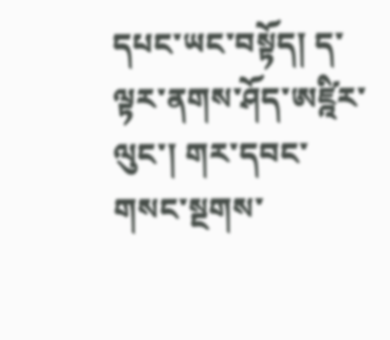དཔང་ཡང་བསྟོད། ད་ལྟར་ནགས་ཤོད་ཨཛྰིར་ལུང་། གར་དབང་གསང་སྔགས་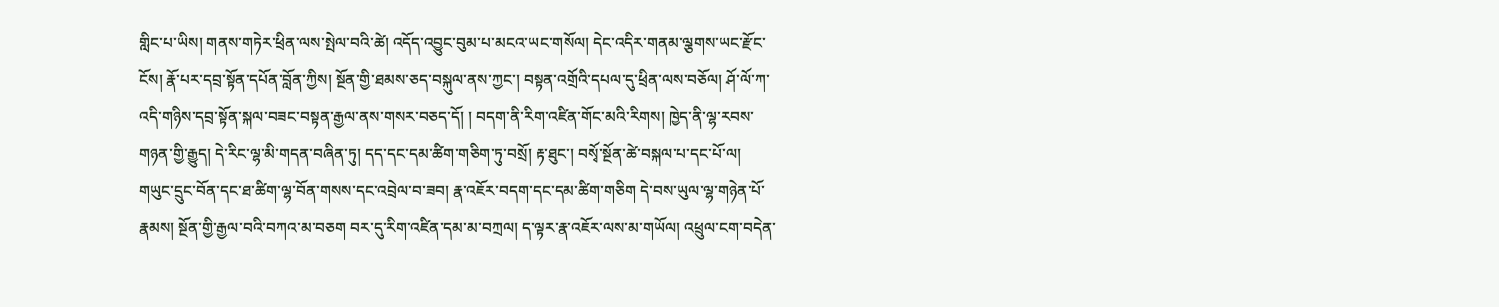གླིང་པ་ཡིས། གནས་གཏེར་ཕྲིན་ལས་སྤེལ་བའི་ཚེ། འདོད་འབྱུང་བུམ་པ་མངའ་ཡང་གསོལ། དེང་འདིར་གནམ་ལྕགས་ཡང་རྫོང་ངོས། རྣོ་པར་དབྲ་སྟོན་དཔོན་བློན་ཀྱིས། སྔོན་གྱི་ཐམས་ཅད་བསྐུལ་ནས་ཀྱང་། བསྟན་འགྲོའི་དཔལ་དུ་ཕྲིན་ལས་བཅོལ། ཤོ་ལོ་ཀ་འདི་གཉིས་དབྲ་སྟོན་སྐལ་བཟང་བསྟན་རྒྱལ་ནས་གསར་བཅད་དོ། ། བདག་ནི་རིག་འཛིན་གོང་མའི་རིགས། ཁྱེད་ནི་ལྷ་རབས་གཉན་གྱི་རྒྱུད། དེ་རིང་ལྷ་མི་གདན་བཞིན་ཏུ། དད་དང་དམ་ཚིག་གཅིག་ཏུ་བསྲོ། རྟ་ཐུང་། བསྭོ་སྔོན་ཚེ་བསྐལ་པ་དང་པོ་ལ། གཡུང་དྲུང་བོན་དང་ཐ་ཚིག་ལྷ་བོན་གསས་དང་འབྲེལ་བ་ཟབ། རྣ་འཇོར་བདག་དང་དམ་ཚིག་གཅིག དེ་བས་ཡུལ་ལྷ་གཉེན་པོ་རྣམས། སྔོན་གྱི་རྒྱལ་བའི་བཀའ་མ་བཅག བར་དུ་རིག་འཛིན་དམ་མ་བཀྲལ། ད་ལྟར་རྣ་འཇོར་ལས་མ་གཡོལ། འཕྲུལ་ངག་བདེན་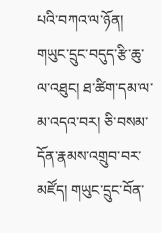པའི་བཀའ་ལ་ཉོན། གཡུང་དྲུང་བདུད་རྩི་ཆུ་ལ་འཐུང། ཐ་ཚིག་དམ་ལ་མ་འདའ་བར། ཅི་བསམ་དོན་རྣམས་འགྲུབ་བར་མཛོད། གཡུང་དྲུང་བོན་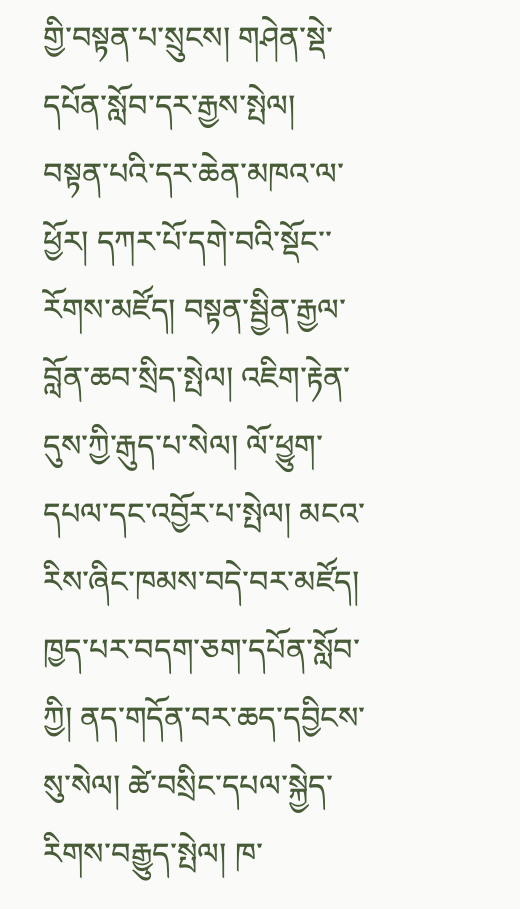གྱི་བསྟན་པ་སྲུངས། གཤེན་སྡེ་དཔོན་སློབ་དར་རྒྱས་སྤེལ། བསྟན་པའི་དར་ཆེན་མཁའ་ལ་ཕྱོར། དཀར་པོ་དགེ་བའི་སྡོང་་རོགས་མཛོད། བསྟན་སྦྱིན་རྒྱལ་བློན་ཆབ་སྲིད་སྤེལ། འཇིག་རྟེན་དུས་ཀྱི་རྒུད་པ་སེལ། ལོ་ཕྱུག་དཔལ་དང་འབྱོར་པ་སྤེལ། མངའ་རིས་ཞིང་ཁམས་བདེ་བར་མཛོད། ཁྱད་པར་བདག་ཅག་དཔོན་སློབ་ཀྱི། ནད་གདོན་བར་ཆད་དབྱིངས་སུ་སེལ། ཚེ་བསྲིང་དཔལ་སྐྱེད་རིགས་བརྒྱུད་སྤེལ། ཁ་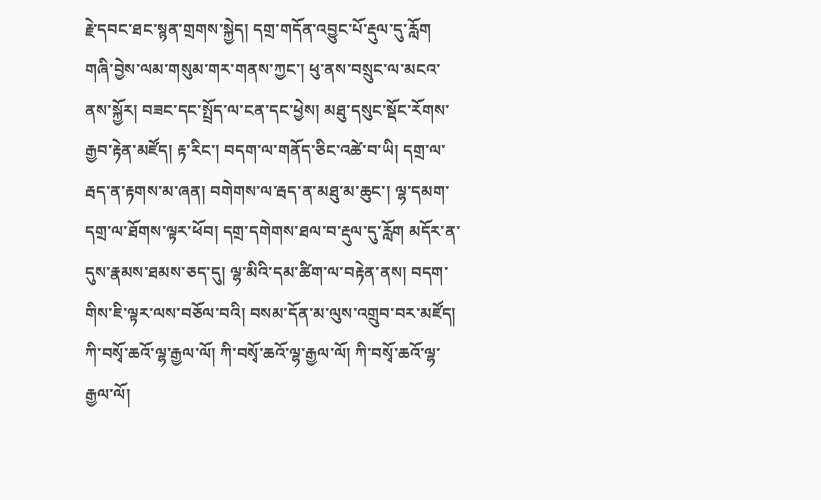རྗེ་དབང་ཐང་སྙན་གྲགས་སྐྱེད། དགྲ་གདོན་འབྱུང་པོ་རྡུལ་དུ་རློག གཞི་བྱེས་ལམ་གསུམ་གར་གནས་ཀྱང་། ཕུ་ནས་བསྲུང་ལ་མངའ་ནས་སྐྱོར། བཟང་དང་སྤྲོད་ལ་ངན་དང་ཕྱེས། མཐུ་དསུང་སྡོང་རོགས་རྒྱབ་རྟེན་མཛོད། རྟ་རིང་། བདག་ལ་གནོད་ཅིང་འཚེ་བ་ཡི། དགྲ་ལ་རྦད་ན་རྟགས་མ་ཞན། བགེགས་ལ་རྦད་ན་མཐུ་མ་ཆུང་། ལྷ་དམག་དགྲ་ལ་ཐོགས་ལྟར་ཕོབ། དགྲ་དགེགས་ཐལ་བ་རྡུལ་དུ་རློག མདོར་ན་དུས་རྣམས་ཐམས་ཅད་དུ། ལྷ་མིའི་དམ་ཚིག་ལ་བརྟེན་ནས། བདག་གིས་ཇི་ལྟར་ལས་བཅོལ་བའི། བསམ་དོན་མ་ལུས་འགྲུབ་བར་མཛོད། ཀི་བསྭོ་ཆའོ་ལྷ་རྒྱལ་ལོ། ཀི་བསྭོ་ཆའོ་ལྷ་རྒྱལ་ལོ། ཀི་བསྭོ་ཆའོ་ལྷ་རྒྱལ་ལོ།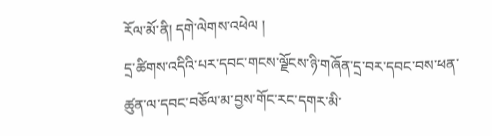རོལ་མོ་ནི། དགེ་ལེགས་འཕེལ །
དྲ་ཚིགས་འདིའི་པར་དབང་གངས་ལྗོངས་ཉི་གཞོན་དྲ་བར་དབང་བས་ཕན་ཚུན་ལ་དབང་བཅོལ་མ་བྱས་གོང་རང་དགར་མི་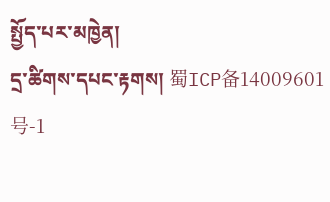སྤྱོད་པར་མཁྱེན།
དྲ་ཚིགས་དཔང་རྟགས། 蜀ICP备14009601号-1